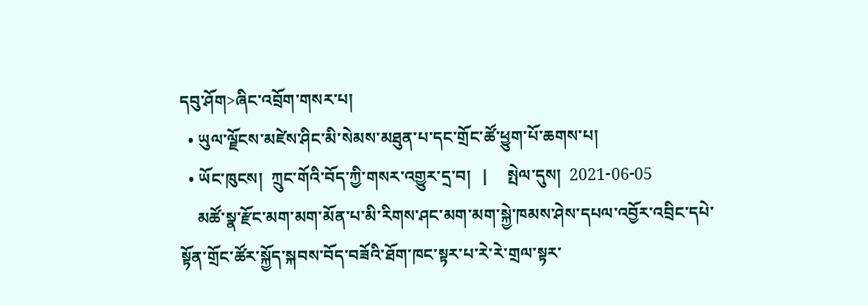དབུ་ཤོག>ཞིང་འབྲོག་གསར་པ།
  • ཡུལ་ལྗོངས་མཛེས་ཤིང་མི་སེམས་མཐུན་པ་དང་གྲོང་ཚོ་ཕྱུག་པོ་ཆགས་པ།
  • ཡོང་ཁུངས།  ཀྲུང་གོའི་བོད་ཀྱི་གསར་འགྱུར་དྲ་བ།   |     སྤེལ་དུས།  2021-06-05
    མཚོ་སྣ་རྫོང་མག་མག་མོན་པ་མི་རིགས་ཤང་མག་མག་སྐྱེ་ཁམས་ཤེས་དཔལ་འབྱོར་འབྲིང་དཔེ་སྟོན་གྲོང་ཚོར་སྐྱོད་སྐབས་བོད་བཟོའི་ཐོག་ཁང་སྟར་པ་རེ་རེ་གྲལ་སྟར་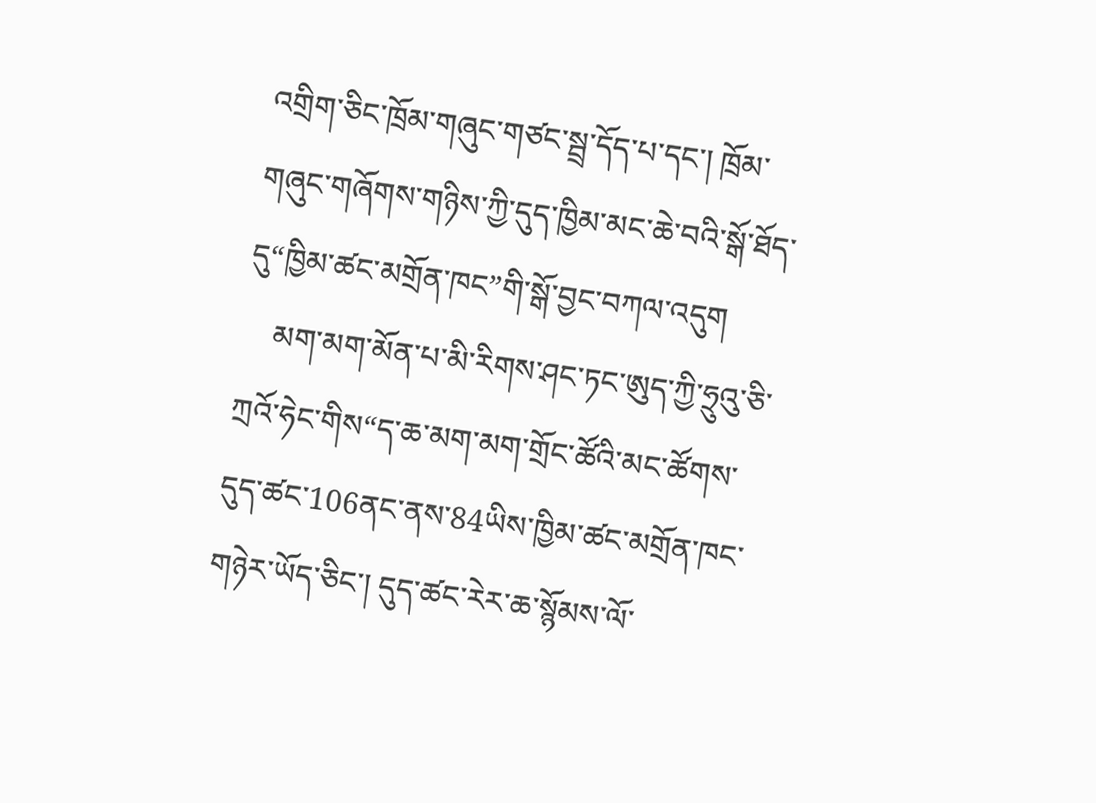འགྲིག་ཅིང་ཁྲོམ་གཞུང་གཙང་སྦྲ་དོད་པ་དང་། ཁྲོམ་གཞུང་གཞོགས་གཉིས་ཀྱི་དུད་ཁྱིམ་མང་ཆེ་བའི་སྒོ་ཐོད་དུ“ཁྱིམ་ཚང་མགྲོན་ཁང”གི་སྒོ་བྱང་བཀལ་འདུག
    མག་མག་མོན་པ་མི་རིགས་ཤང་ཏང་ཨུད་ཀྱི་ཧྲུའུ་ཅི་ཀྲའོ་ཧེང་གིས“ད་ཆ་མག་མག་གྲོང་ཚོའི་མང་ཚོགས་དུད་ཚང་106ནང་ནས་84ཡིས་ཁྱིམ་ཚང་མགྲོན་ཁང་གཉེར་ཡོད་ཅིང་། དུད་ཚང་རེར་ཆ་སྙོམས་ལོ་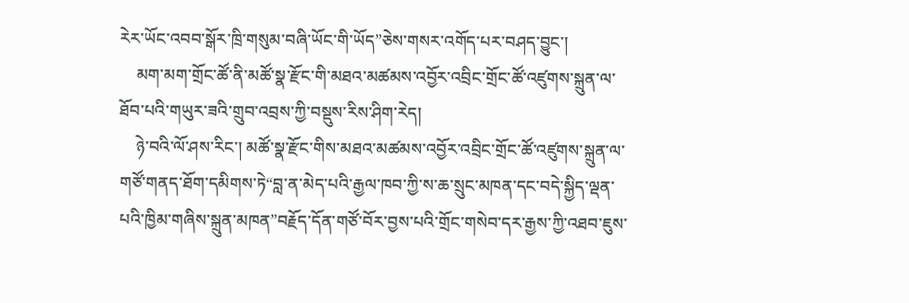རེར་ཡོང་འབབ་སྒོར་ཁྲི་གསུམ་བཞི་ཡོང་གི་ཡོད”ཅེས་གསར་འགོད་པར་བཤད་བྱུང་།
    མག་མག་གྲོང་ཚོ་ནི་མཚོ་སྣ་རྫོང་གི་མཐའ་མཚམས་འབྱོར་འབྲིང་གྲོང་ཚོ་འཛུགས་སྐྲུན་ལ་ཐོབ་པའི་གཡུར་ཟའི་གྲུབ་འབྲས་ཀྱི་བསྡུས་རིས་ཤིག་རེད།
    ཉེ་བའི་ལོ་ཤས་རིང་། མཚོ་སྣ་རྫོང་གིས་མཐའ་མཚམས་འབྱོར་འབྲིང་གྲོང་ཚོ་འཛུགས་སྐྲུན་ལ་གཙོ་གནད་ཐོག་དམིགས་ཏེ“བླ་ན་མེད་པའི་རྒྱལ་ཁབ་ཀྱི་ས་ཆ་སྲུང་མཁན་དང་བདེ་སྐྱིད་ལྡན་པའི་ཁྱིམ་གཞིས་སྐྲུན་མཁན”བརྗོད་དོན་གཙོ་བོར་བྱས་པའི་གྲོང་གསེབ་དར་རྒྱས་ཀྱི་འཐབ་ཇུས་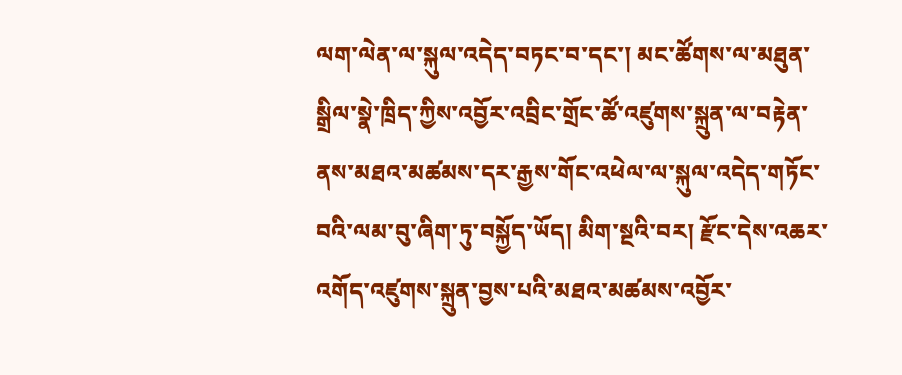ལག་ལེན་ལ་སྐུལ་འདེད་བཏང་བ་དང་། མང་ཚོགས་ལ་མཐུན་སྒྲིལ་སྣེ་ཁྲིད་ཀྱིས་འབྱོར་འབྲིང་གྲོང་ཚོ་འཛུགས་སྐྲུན་ལ་བརྟེན་ནས་མཐའ་མཚམས་དར་རྒྱས་གོང་འཕེལ་ལ་སྐུལ་འདེད་གཏོང་བའི་ལམ་བུ་ཞིག་ཏུ་བསྐྱོད་ཡོད། མིག་སྔའི་བར། རྫོང་དེས་འཆར་འགོད་འཛུགས་སྐྲུན་བྱས་པའི་མཐའ་མཚམས་འབྱོར་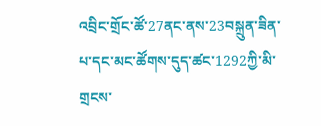འབྲིང་གྲོང་ཚོ་27ནང་ནས་23བསྐྲུན་ཟིན་པ་དང་མང་ཚོགས་དུད་ཚང་1292ཀྱི་མི་གྲངས་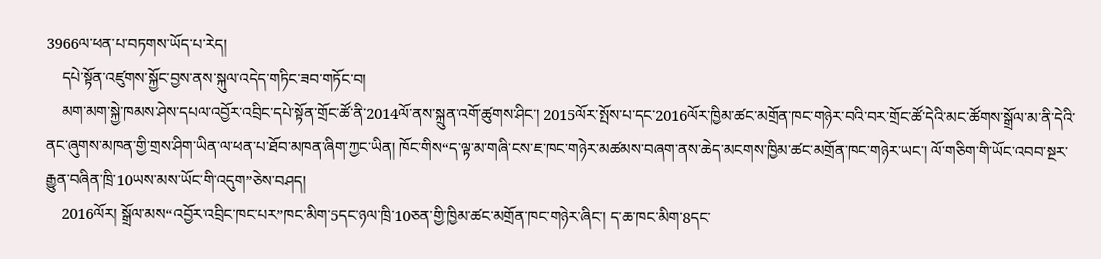3966ལ་ཕན་པ་བཏགས་ཡོད་པ་རེད།
    དཔེ་སྟོན་འཛུགས་སྐྱོང་བྱས་ནས་སྐུལ་འདེད་གཏིང་ཟབ་གཏོང་བ།
    མག་མག་སྐྱེ་ཁམས་ཤེས་དཔལ་འབྱོར་འབྲིང་དཔེ་སྟོན་གྲོང་ཚོ་ནི་2014ལོ་ནས་སྐྲུན་འགོ་ཚུགས་ཤིང་། 2015ལོར་སྤོས་པ་དང་2016ལོར་ཁྱིམ་ཚང་མགྲོན་ཁང་གཉེར་བའི་བར་གྲོང་ཚོ་དེའི་མང་ཚོགས་སྒྲོལ་མ་ནི་དེའི་ནང་ཞུགས་མཁན་གྱི་གྲས་ཤིག་ཡིན་ལ་ཕན་པ་ཐོབ་མཁན་ཞིག་ཀྱང་ཡིན། ཁོང་གིས“ད་ལྟ་མ་གཞི་ངས་ཇ་ཁང་གཉེར་མཚམས་བཞག་ནས་ཆེད་མངགས་ཁྱིམ་ཚང་མགྲོན་ཁང་གཉེར་ཡང་། ལོ་གཅིག་གི་ཡོང་འབབ་སྔར་རྒྱུན་བཞིན་ཁྲི་10ཡས་མས་ཡོང་གི་འདུག”ཅེས་བཤད།
    2016ལོར། སྒྲོལ་མས“འབྱོར་འབྲིང་ཁང་པར”ཁང་མིག་5དང་ཉལ་ཁྲི་10ཅན་གྱི་ཁྱིམ་ཚང་མགྲོན་ཁང་གཉེར་ཞིང་། ད་ཆ་ཁང་མིག་8དང་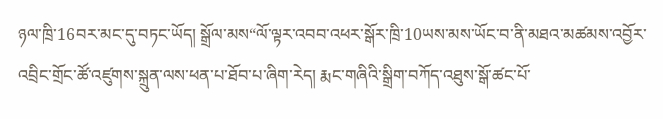ཉལ་ཁྲི་16བར་མང་དུ་བཏང་ཡོད། སྒྲོལ་མས“ལོ་ལྟར་འབབ་འཕར་སྒོར་ཁྲི་10ཡས་མས་ཡོང་བ་ནི་མཐའ་མཚམས་འབྱོར་འབྲིང་གྲོང་ཚོ་འཛུགས་སྐྲུན་ལས་ཕན་པ་ཐོབ་པ་ཞིག་རེད། རྨང་གཞིའི་སྒྲིག་བཀོད་འཐུས་སྒོ་ཚང་པོ་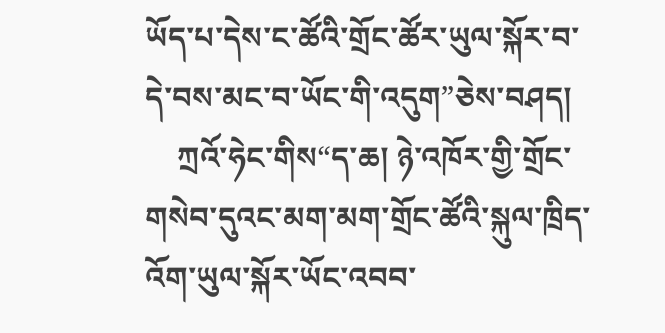ཡོད་པ་དེས་ང་ཚོའི་གྲོང་ཚོར་ཡུལ་སྐོར་བ་དེ་བས་མང་བ་ཡོང་གི་འདུག”ཅེས་བཤད།
    ཀྲའོ་ཧེང་གིས“ད་ཆ། ཉེ་འཁོར་གྱི་གྲོང་གསེབ་དུའང་མག་མག་གྲོང་ཚོའི་སྐུལ་ཁྲིད་འོག་ཡུལ་སྐོར་ཡོང་འབབ་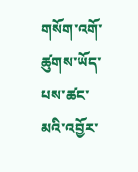གསོག་འགོ་ཚུགས་ཡོད་པས་ཚང་མའི་འབྱོར་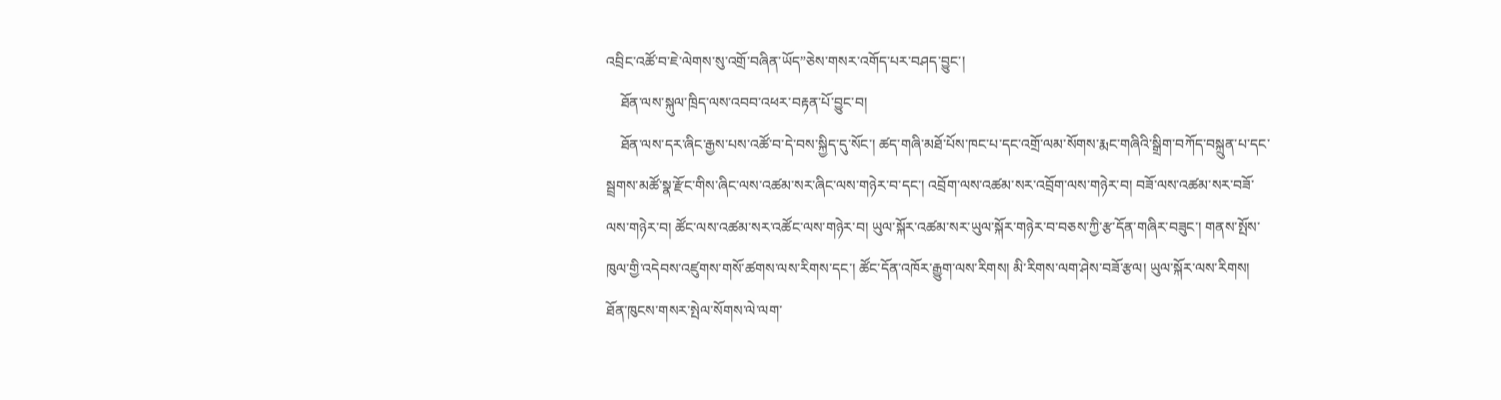འབྲིང་འཚོ་བ་ཇེ་ལེགས་སུ་འགྲོ་བཞིན་ཡོད”ཅེས་གསར་འགོད་པར་བཤད་བྱུང་།
    ཐོན་ལས་སྐུལ་ཁྲིད་ལས་འབབ་འཕར་བརྟན་པོ་བྱུང་བ།
    ཐོན་ལས་དར་ཞིང་རྒྱས་པས་འཚོ་བ་དེ་བས་སྐྱིད་དུ་སོང་། ཚད་གཞི་མཐོ་པོས་ཁང་པ་དང་འགྲོ་ལམ་སོགས་རྨང་གཞིའི་སྒྲིག་བཀོད་བསྐྲུན་པ་དང་སྦྲགས་མཚོ་སྣ་རྫོང་གིས་ཞིང་ལས་འཚམ་སར་ཞིང་ལས་གཉེར་བ་དང་། འབྲོག་ལས་འཚམ་སར་འབྲོག་ལས་གཉེར་བ། བཟོ་ལས་འཚམ་སར་བཟོ་ལས་གཉེར་བ། ཚོང་ལས་འཚམ་སར་འཚོང་ལས་གཉེར་བ། ཡུལ་སྐོར་འཚམ་སར་ཡུལ་སྐོར་གཉེར་བ་བཅས་ཀྱི་རྩ་དོན་གཞིར་བཟུང་། གནས་སྤོས་ཁུལ་གྱི་འདེབས་འཛུགས་གསོ་ཚགས་ལས་རིགས་དང་། ཚོང་དོན་འཁོར་རྒྱུག་ལས་རིགས། མི་རིགས་ལག་ཤེས་བཟོ་རྩལ། ཡུལ་སྐོར་ལས་རིགས། ཐོན་ཁུངས་གསར་སྤེལ་སོགས་ལེ་ལག་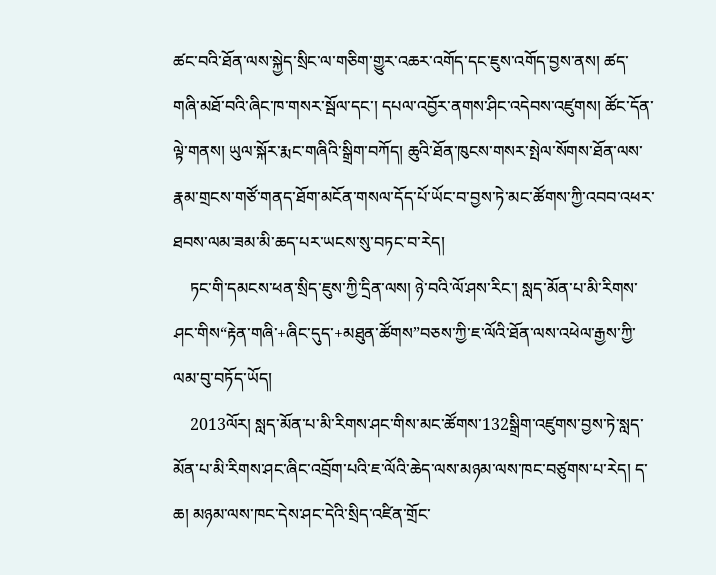ཚང་བའི་ཐོན་ལས་སྐྱེད་སྲིང་ལ་གཅིག་གྱུར་འཆར་འགོད་དང་ཇུས་འགོད་བྱས་ནས། ཚད་གཞི་མཐོ་བའི་ཞིང་ཁ་གསར་སྦོལ་དང་། དཔལ་འབྱོར་ནགས་ཤིང་འདེབས་འཛུགས། ཚོང་དོན་ལྟེ་གནས། ཡུལ་སྐོར་རྨང་གཞིའི་སྒྲིག་བཀོད། ཆུའི་ཐོན་ཁུངས་གསར་སྤེལ་སོགས་ཐོན་ལས་རྣམ་གྲངས་གཙོ་གནད་ཐོག་མངོན་གསལ་དོད་པོ་ཡོང་བ་བྱས་ཏེ་མང་ཚོགས་ཀྱི་འབབ་འཕར་ཐབས་ལམ་ཟམ་མི་ཆད་པར་ཡངས་སུ་བཏང་བ་རེད།
    ཏང་གི་དམངས་ཕན་སྲིད་ཇུས་ཀྱི་དྲིན་ལས། ཉེ་བའི་ལོ་ཤས་རིང་། སླད་མོན་པ་མི་རིགས་ཤང་གིས“རྟེན་གཞི་+ཞིང་དུད་+མཐུན་ཚོགས”བཅས་ཀྱི་ཇ་ལོའི་ཐོན་ལས་འཕེལ་རྒྱས་ཀྱི་ལམ་བུ་བཏོད་ཡོད།
    2013ལོར། སླད་མོན་པ་མི་རིགས་ཤང་གིས་མང་ཚོགས་132སྒྲིག་འཛུགས་བྱས་ཏེ་སླད་མོན་པ་མི་རིགས་ཤང་ཞིང་འབྲོག་པའི་ཇ་ལོའི་ཆེད་ལས་མཉམ་ལས་ཁང་བཙུགས་པ་རེད། ད་ཆ། མཉམ་ལས་ཁང་དེས་ཤང་དེའི་སྲིད་འཛིན་གྲོང་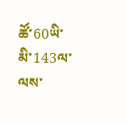ཚོ་60ཡི་མི་143ལ་ལས་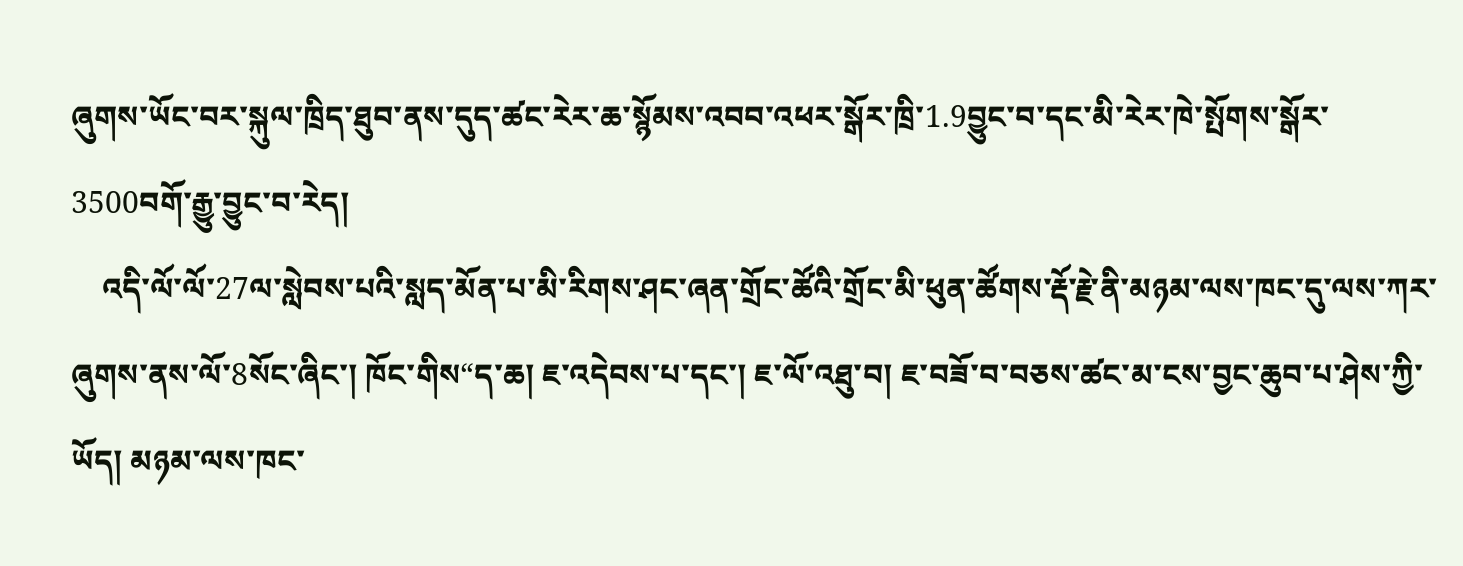ཞུགས་ཡོང་བར་སྐུལ་ཁྲིད་ཐུབ་ནས་དུད་ཚང་རེར་ཆ་སྙོམས་འབབ་འཕར་སྒོར་ཁྲི་1.9བྱུང་བ་དང་མི་རེར་ཁེ་སྤོགས་སྒོར་3500བགོ་རྒྱུ་བྱུང་བ་རེད།
    འདི་ལོ་ལོ་27ལ་སླེབས་པའི་སླད་མོན་པ་མི་རིགས་ཤང་ཞན་གྲོང་ཚོའི་གྲོང་མི་ཕུན་ཚོགས་རྡོ་རྗེ་ནི་མཉམ་ལས་ཁང་དུ་ལས་ཀར་ཞུགས་ནས་ལོ་8སོང་ཞིང་། ཁོང་གིས“ད་ཆ། ཇ་འདེབས་པ་དང་། ཇ་ལོ་འཐུ་བ། ཇ་བཟོ་བ་བཅས་ཚང་མ་ངས་བྱང་ཆུབ་པ་ཤེས་ཀྱི་ཡོད། མཉམ་ལས་ཁང་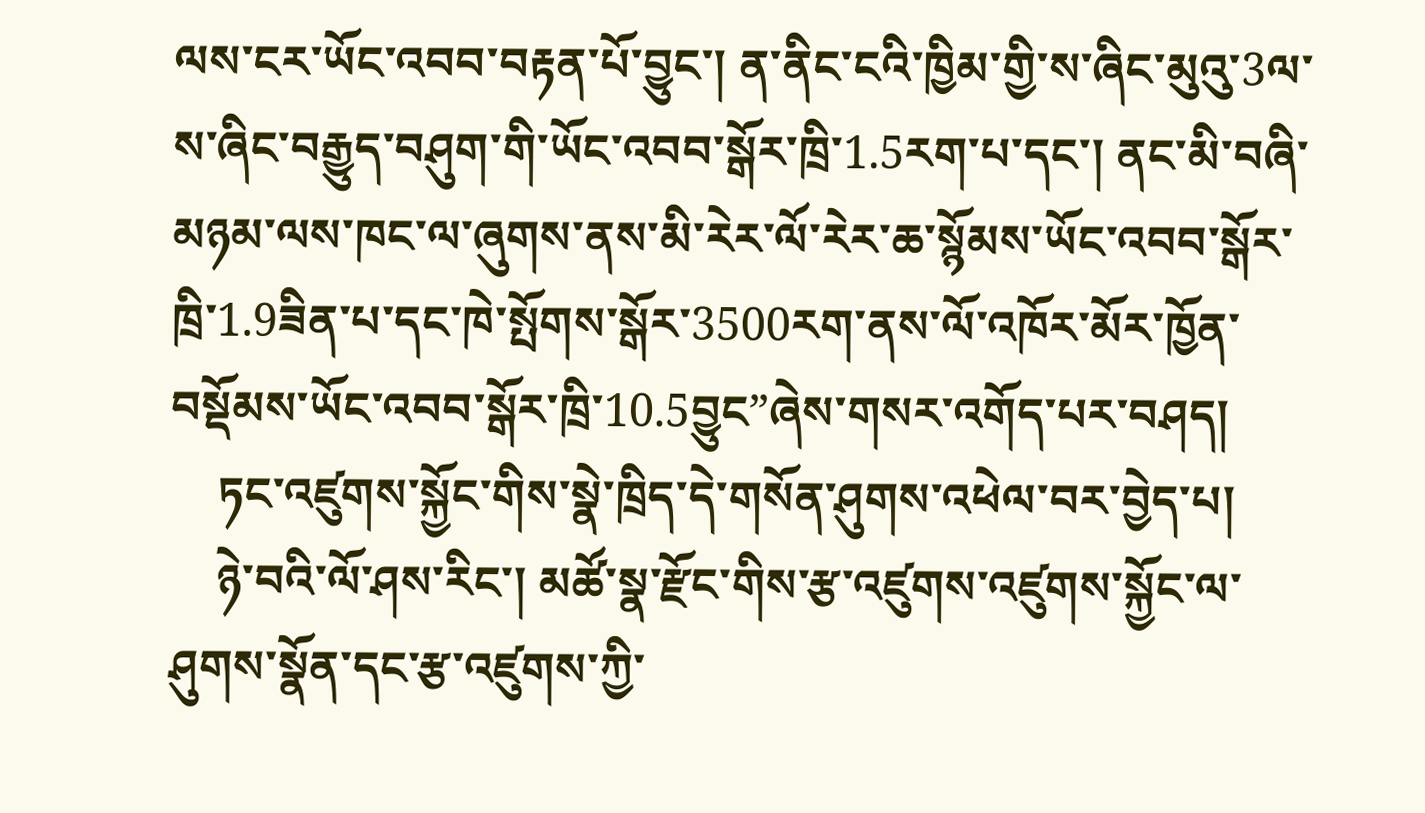ལས་ངར་ཡོང་འབབ་བརྟན་པོ་བྱུང་། ན་ནིང་ངའི་ཁྱིམ་གྱི་ས་ཞིང་མུའུ་3ལ་ས་ཞིང་བརྒྱུད་བཤུག་གི་ཡོང་འབབ་སྒོར་ཁྲི་1.5རག་པ་དང་། ནང་མི་བཞི་མཉམ་ལས་ཁང་ལ་ཞུགས་ནས་མི་རེར་ལོ་རེར་ཆ་སྙོམས་ཡོང་འབབ་སྒོར་ཁྲི་1.9ཟིན་པ་དང་ཁེ་སྤོགས་སྒོར་3500རག་ནས་ལོ་འཁོར་མོར་ཁྱོན་བསྡོམས་ཡོང་འབབ་སྒོར་ཁྲི་10.5བྱུང”ཞེས་གསར་འགོད་པར་བཤད།
    ཏང་འཛུགས་སྐྱོང་གིས་སྣེ་ཁྲིད་དེ་གསོན་ཤུགས་འཕེལ་བར་བྱེད་པ།
    ཉེ་བའི་ལོ་ཤས་རིང་། མཚོ་སྣ་རྫོང་གིས་རྩ་འཛུགས་འཛུགས་སྐྱོང་ལ་ཤུགས་སྣོན་དང་རྩ་འཛུགས་ཀྱི་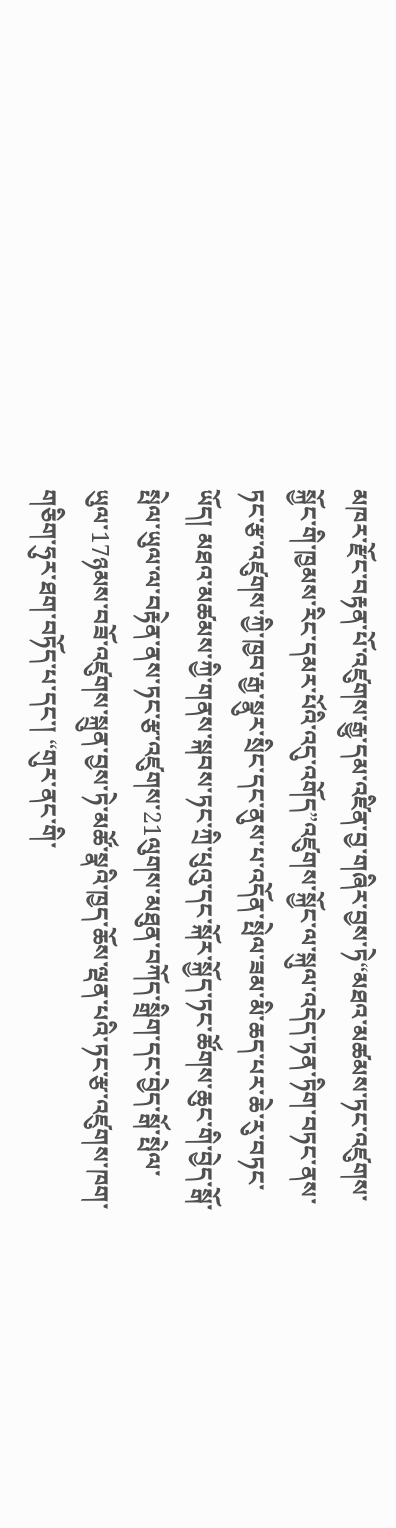མཁར་རྫོང་བརྟན་པོ་འཛུགས་རྒྱུ་དམ་འཛིན་བྱ་གཞིར་བྱས་ཏེ“མཐའ་མཚམས་ཏང་འཛུགས་སྐྱོང་གི་ཁྱམས་རིང་དམར་པོའི་འདུ་འགོད”འཛུགས་སྐྱོང་ལ་སྐུལ་འདེད་ཏན་ཏིག་བཏང་ནས་ཏང་རྩ་འཛུགས་ཀྱི་ཁྱབ་རྒྱ་སྣུར་སྲིང་དང་ནུས་པ་འདོན་སྤེལ་ཟམ་མི་ཆད་པར་ཆེ་རུ་བཏང་ཡོད། མཐའ་མཚམས་ཀྱི་གནས་སྐབས་ཏང་ཀྲི་པུའུ་དང་སྐོར་སྐྱོད་ཏང་ཚོགས་ཆུང་གི་བྱེད་སྒོ་སྤེལ་ཡུལ་ལ་བརྟེན་ནས་ཏང་རྩ་འཛུགས་21ལུགས་མཐུན་བཀོད་སྒྲིག་དང་བྱེད་སྒོ་སྤེལ་ཡུལ་17ཉམས་བཟོ་འཛུགས་སྐྲུན་བྱས་ཏེ་མཚོ་སྣའི་ཁྱད་ཆོས་ལྡན་པའི་ཏང་རྩ་འཛུགས་ཁག་གཅིག་ཧུར་ཐག་བཏོད་པ་དང་། “གུར་ནང་གི་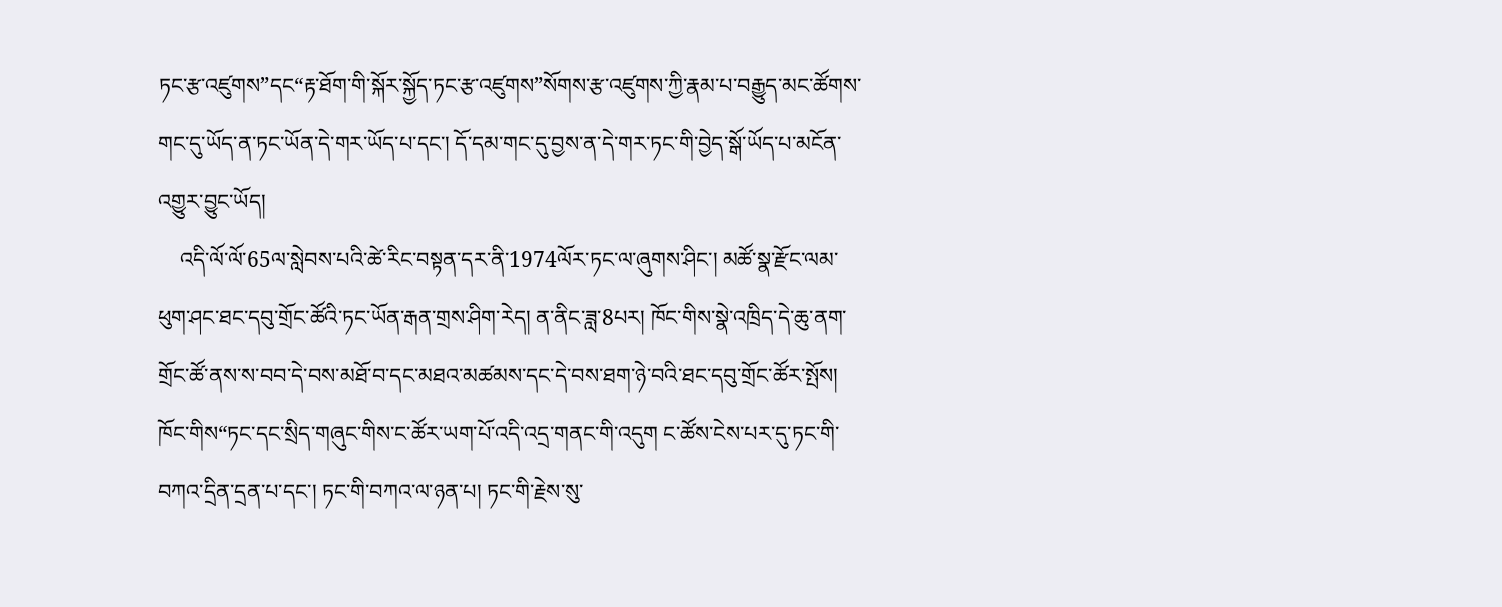ཏང་རྩ་འཛུགས”དང“རྟ་ཐོག་གི་སྐོར་སྐྱོད་ཏང་རྩ་འཛུགས”སོགས་རྩ་འཛུགས་ཀྱི་རྣམ་པ་བརྒྱུད་མང་ཚོགས་གང་དུ་ཡོད་ན་ཏང་ཡོན་དེ་གར་ཡོད་པ་དང་། དོ་དམ་གང་དུ་བྱས་ན་དེ་གར་ཏང་གི་བྱེད་སྒོ་ཡོད་པ་མངོན་འགྱུར་བྱུང་ཡོད།
    འདི་ལོ་ལོ་65ལ་སླེབས་པའི་ཚེ་རིང་བསྟན་དར་ནི་1974ལོར་ཏང་ལ་ཞུགས་ཤིང་། མཚོ་སྣ་རྫོང་ལམ་ཕུག་ཤང་ཐང་དབུ་གྲོང་ཚོའི་ཏང་ཡོན་རྒན་གྲས་ཤིག་རེད། ན་ནིང་ཟླ་8པར། ཁོང་གིས་སྣེ་འཁྲིད་དེ་ཆུ་ནག་གྲོང་ཚོ་ནས་ས་བབ་དེ་བས་མཐོ་བ་དང་མཐའ་མཚམས་དང་དེ་བས་ཐག་ཉེ་བའི་ཐང་དབུ་གྲོང་ཚོར་སྤོས། ཁོང་གིས“ཏང་དང་སྲིད་གཞུང་གིས་ང་ཚོར་ཡག་པོ་འདི་འདྲ་གནང་གི་འདུག ང་ཚོས་ངེས་པར་དུ་ཏང་གི་བཀའ་དྲིན་དྲན་པ་དང་། ཏང་གི་བཀའ་ལ་ཉན་པ། ཏང་གི་རྗེས་སུ་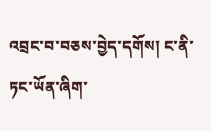འབྲང་བ་བཅས་བྱེད་དགོས། ང་ནི་ཏང་ཡོན་ཞིག་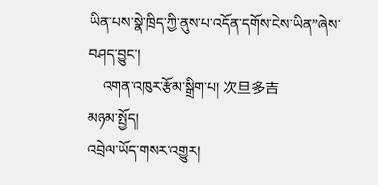ཡིན་པས་སྣེ་ཁྲིད་ཀྱི་ནུས་པ་འདོན་དགོས་ངེས་ཡིན”ཞེས་བཤད་བྱུང་།
    འགན་འཁུར་རྩོམ་སྒྲིག་པ། 次旦多吉
མཉམ་སྤྱོད།
འབྲེལ་ཡོད་གསར་འགྱུར།